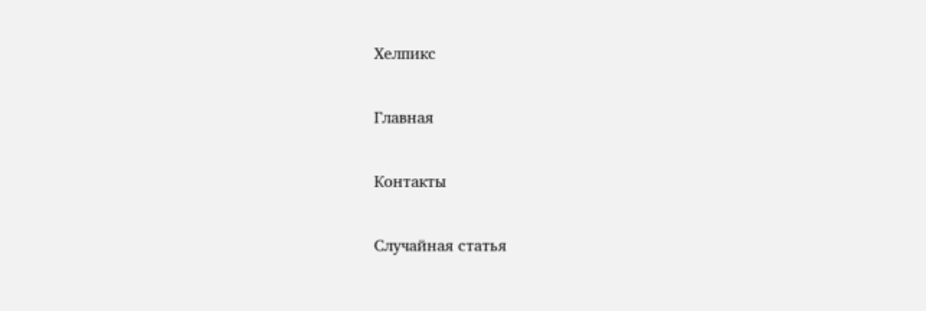Хелпикс

Главная

Контакты

Случайная статья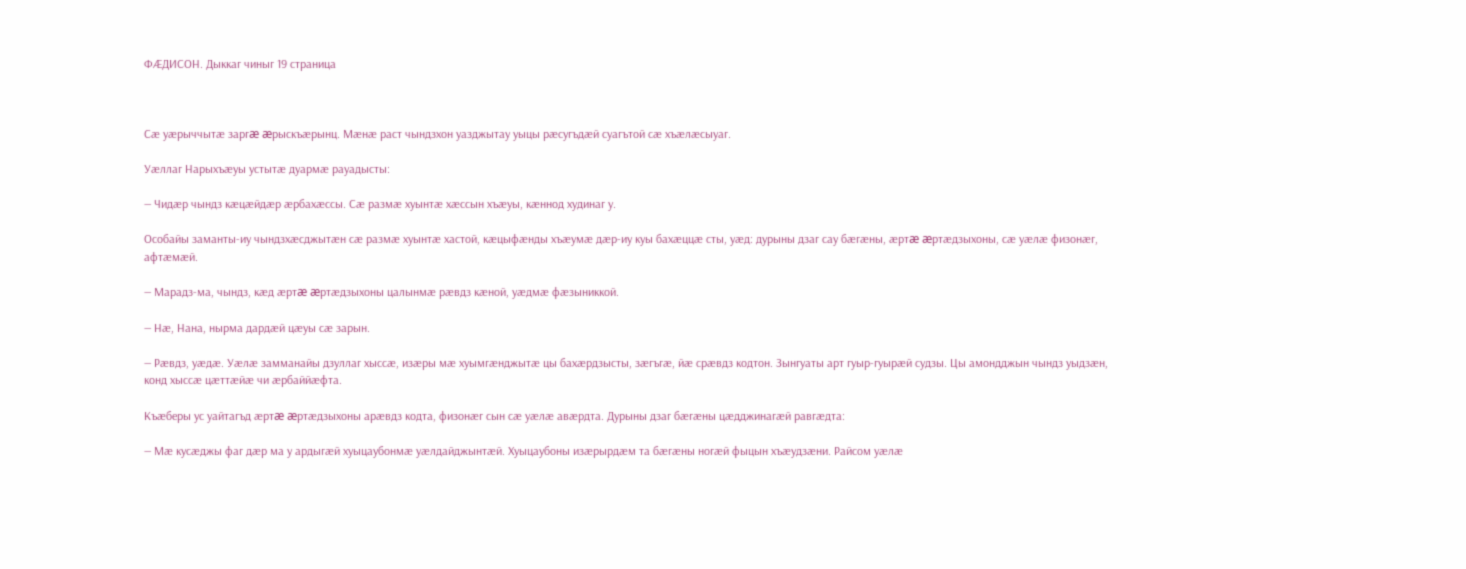ФÆДИСОН. Дыккаг чиныг 19 страница



Сæ уæрыччытæ заргæ æрыскъæрынц. Мæнæ раст чындзхон уазджытау уыцы рæсугъдæй суагътой сæ хъæлæсыуаг.

Уæллаг Нарыхъæуы устытæ дуармæ рауадысты:

— Чидæр чындз кæцæйдæр æрбахæссы. Сæ размæ хуынтæ хæссын хъæуы, кæннод худинаг у.

Особайы заманты-иу чындзхæсджытæн сæ размæ хуынтæ хастой, кæцыфæнды хъæумæ дæр-иу куы бахæццæ сты, уæд: дурыны дзаг сау бæгæны, æртæ æртæдзыхоны, сæ уæлæ физонæг, афтæмæй.

— Марадз-ма, чындз, кæд æртæ æртæдзыхоны цалынмæ рæвдз кæной, уæдмæ фæзыниккой.

— Нæ, Нана, нырма дардæй цæуы сæ зарын.

— Рæвдз, уæдæ. Уæлæ замманайы дзуллаг хыссæ, изæры мæ хуымгæнджытæ цы бахæрдзысты, зæгъгæ, йæ срæвдз кодтон. Зынгуаты арт гуыр-гуырæй судзы. Цы амондджын чындз уыдзæн, конд хыссæ цæттæйæ чи æрбаййæфта.

Къæберы ус уайтагъд æртæ æртæдзыхоны арæвдз кодта, физонæг сын сæ уæлæ авæрдта. Дурыны дзаг бæгæны цæдджинагæй равгæдта:

— Мæ кусæджы фаг дæр ма у ардыгæй хуыцаубонмæ уæлдайджынтæй. Хуыцаубоны изæрырдæм та бæгæны ногæй фыцын хъæудзæни. Райсом уæлæ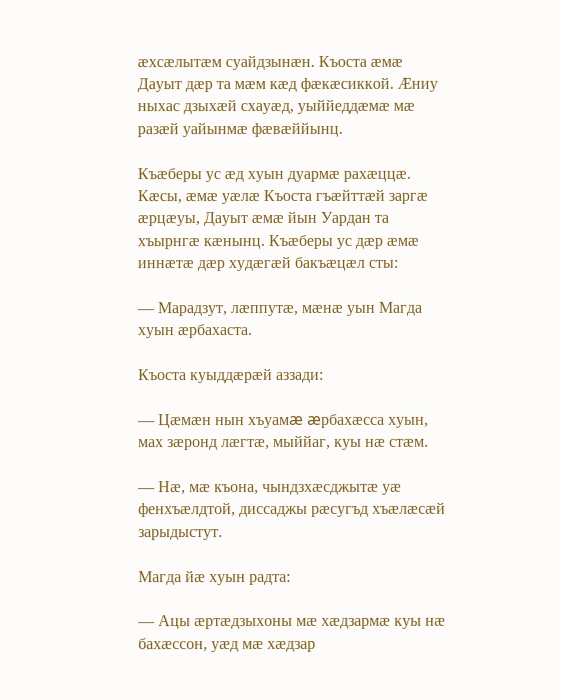æхсæлытæм суайдзынæн. Къоста æмæ Дауыт дæр та мæм кæд фæкæсиккой. Æниу ныхас дзыхæй схауæд, уыййеддæмæ мæ разæй уайынмæ фæвæййынц.

Къæберы ус æд хуын дуармæ рахæццæ. Кæсы, æмæ уæлæ Къоста гъæйттæй заргæ æрцæуы, Дауыт æмæ йын Уардан та хъырнгæ кæнынц. Къæберы ус дæр æмæ иннæтæ дæр худæгæй бакъæцæл сты:

— Марадзут, лæппутæ, мæнæ уын Магда хуын æрбахаста.

Къоста куыддæрæй аззади:

— Цæмæн нын хъуамæ æрбахæсса хуын, мах зæронд лæгтæ, мыййаг, куы нæ стæм.

— Нæ, мæ къона, чындзхæсджытæ уæ фенхъæлдтой, диссаджы рæсугъд хъæлæсæй зарыдыстут.

Магда йæ хуын радта:

— Ацы æртæдзыхоны мæ хæдзармæ куы нæ бахæссон, уæд мæ хæдзар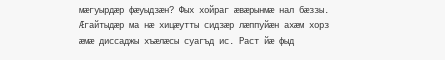мæгуырдæр фæуыдзæн? Фых хойраг æвæрынмæ нал бæззы. Æгайтыдæр ма нæ хицæутты сидзæр лæппуйæн ахæм хорз æмæ диссаджы хъæлæсы суагъд ис. Раст йæ фыд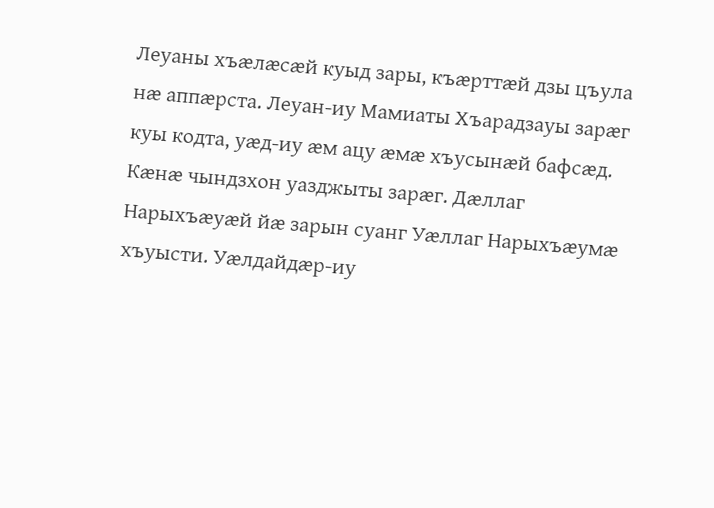Леуаны хъæлæсæй куыд зары, къæрттæй дзы цъула нæ аппæрста. Леуан-иу Мамиаты Хъарадзауы зарæг куы кодта, уæд-иу æм ацу æмæ хъусынæй бафсæд. Кæнæ чындзхон уазджыты зарæг. Дæллаг Нарыхъæуæй йæ зарын суанг Уæллаг Нарыхъæумæ хъуысти. Уæлдайдæр-иу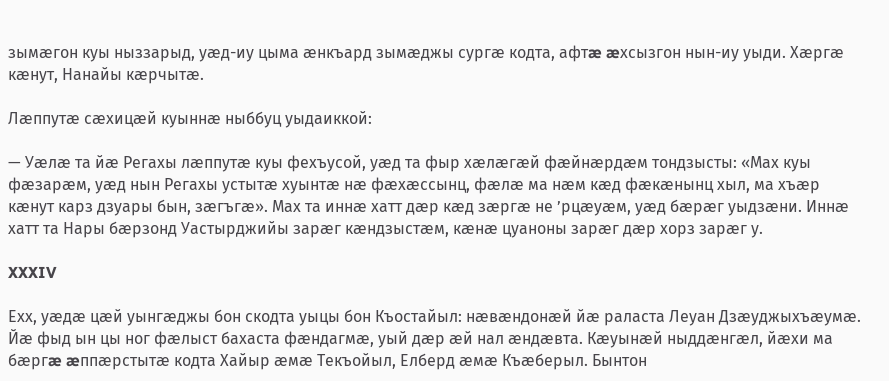зымæгон куы ныззарыд, уæд-иу цыма æнкъард зымæджы сургæ кодта, афтæ æхсызгон нын-иу уыди. Хæргæ кæнут, Нанайы кæрчытæ.

Лæппутæ сæхицæй куыннæ ныббуц уыдаиккой:

— Уæлæ та йæ Регахы лæппутæ куы фехъусой, уæд та фыр хæлæгæй фæйнæрдæм тондзысты: «Мах куы фæзарæм, уæд нын Регахы устытæ хуынтæ нæ фæхæссынц, фæлæ ма нæм кæд фæкæнынц хыл, ма хъæр кæнут карз дзуары бын, зæгъгæ». Мах та иннæ хатт дæр кæд зæргæ не ’рцæуæм, уæд бæрæг уыдзæни. Иннæ хатт та Нары бæрзонд Уастырджийы зарæг кæндзыстæм, кæнæ цуаноны зарæг дæр хорз зарæг у.

XXXIV

Ехх, уæдæ цæй уынгæджы бон скодта уыцы бон Къостайыл: нæвæндонæй йæ раласта Леуан Дзæуджыхъæумæ. Йæ фыд ын цы ног фæлыст бахаста фæндагмæ, уый дæр æй нал æндæвта. Кæуынæй ныддæнгæл, йæхи ма бæргæ æппæрстытæ кодта Хайыр æмæ Текъойыл, Елберд æмæ Къæберыл. Бынтон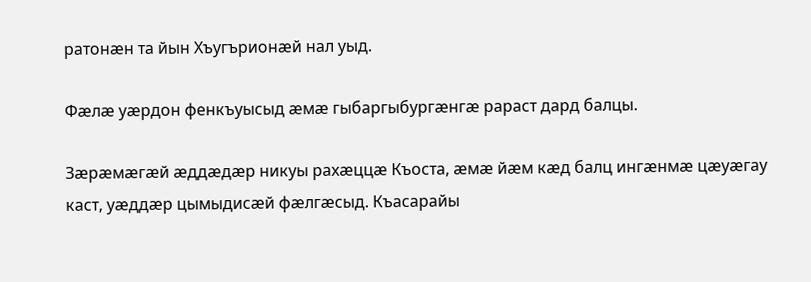ратонæн та йын Хъугърионæй нал уыд.

Фæлæ уæрдон фенкъуысыд æмæ гыбаргыбургæнгæ рараст дард балцы.

Зæрæмæгæй æддæдæр никуы рахæццæ Къоста, æмæ йæм кæд балц ингæнмæ цæуæгау каст, уæддæр цымыдисæй фæлгæсыд. Къасарайы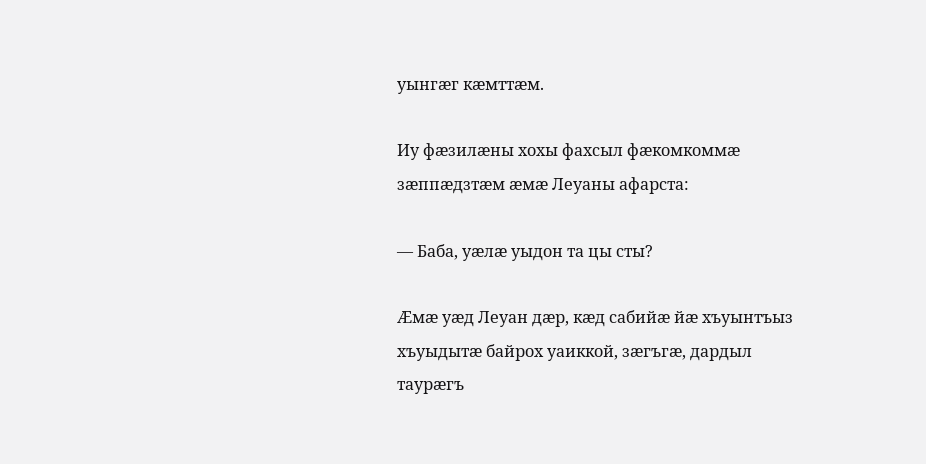уынгæг кæмттæм.

Иу фæзилæны хохы фахсыл фæкомкоммæ зæппæдзтæм æмæ Леуаны афарста:

— Баба, уæлæ уыдон та цы сты?

Æмæ уæд Леуан дæр, кæд сабийæ йæ хъуынтъыз хъуыдытæ байрох уаиккой, зæгъгæ, дардыл таурæгъ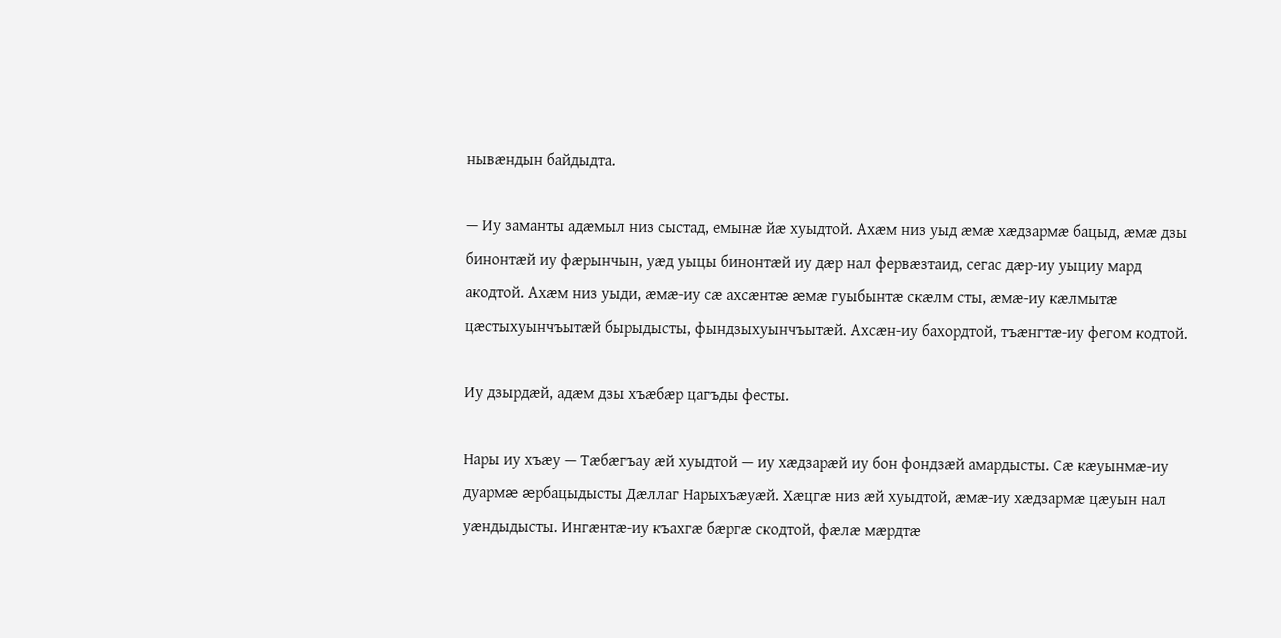нывæндын байдыдта.

— Иу заманты адæмыл низ сыстад, емынæ йæ хуыдтой. Ахæм низ уыд æмæ хæдзармæ бацыд, æмæ дзы бинонтæй иу фæрынчын, уæд уыцы бинонтæй иу дæр нал фервæзтаид, сегас дæр-иу уыциу мард акодтой. Ахæм низ уыди, æмæ-иу сæ ахсæнтæ æмæ гуыбынтæ скæлм сты, æмæ-иу кæлмытæ цæстыхуынчъытæй бырыдысты, фындзыхуынчъытæй. Ахсæн-иу бахордтой, тъæнгтæ-иу фегом кодтой.

Иу дзырдæй, адæм дзы хъæбæр цагъды фесты.

Нары иу хъæу — Тæбæгъау æй хуыдтой — иу хæдзарæй иу бон фондзæй амардысты. Сæ кæуынмæ-иу дуармæ æрбацыдысты Дæллаг Нарыхъæуæй. Хæцгæ низ æй хуыдтой, æмæ-иу хæдзармæ цæуын нал уæндыдысты. Ингæнтæ-иу къахгæ бæргæ скодтой, фæлæ мæрдтæ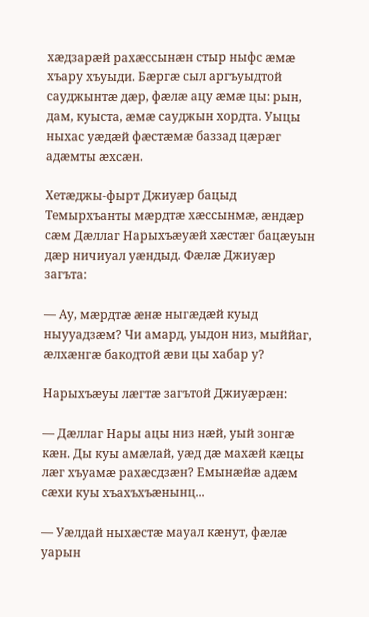хæдзарæй рахæссынæн стыр ныфс æмæ хъару хъуыди. Бæргæ сыл аргъуыдтой сауджынтæ дæр, фæлæ ацу æмæ цы: рын, дам, куыста, æмæ сауджын хордта. Уыцы ныхас уæдæй фæстæмæ баззад цæрæг адæмты æхсæн.

Хетæджы-фырт Джиуæр бацыд Темырхъанты мæрдтæ хæссынмæ, æндæр сæм Дæллаг Нарыхъæуæй хæстæг бацæуын дæр ничиуал уæндыд. Фæлæ Джиуæр загъта:

— Ау, мæрдтæ æнæ ныгæдæй куыд ныууадзæм? Чи амард, уыдон низ, мыййаг, æлхæнгæ бакодтой æви цы хабар у?

Нарыхъæуы лæгтæ загътой Джиуæрæн:

— Дæллаг Нары ацы низ нæй, уый зонгæ кæн. Ды куы амæлай, уæд дæ махæй кæцы лæг хъуамæ рахæсдзæн? Емынæйæ адæм сæхи куы хъахъхъæнынц...

— Уæлдай ныхæстæ мауал кæнут, фæлæ уарын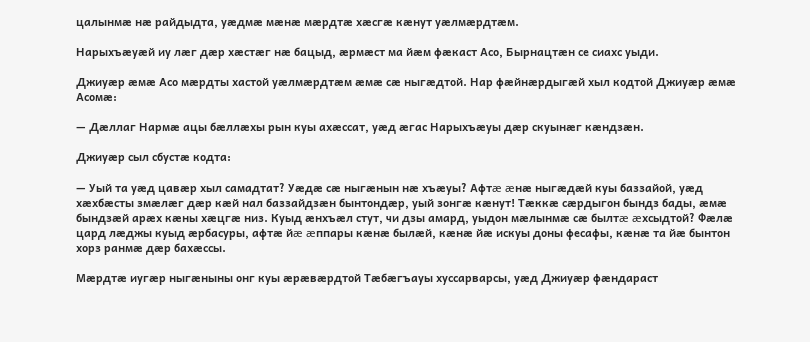цалынмæ нæ райдыдта, уæдмæ мæнæ мæрдтæ хæсгæ кæнут уæлмæрдтæм.

Нарыхъæуæй иу лæг дæр хæстæг нæ бацыд, æрмæст ма йæм фæкаст Асо, Бырнацтæн се сиахс уыди.

Джиуæр æмæ Асо мæрдты хастой уæлмæрдтæм æмæ сæ ныгæдтой. Нар фæйнæрдыгæй хыл кодтой Джиуæр æмæ Асомæ:

— Дæллаг Нармæ ацы бæллæхы рын куы ахæссат, уæд æгас Нарыхъæуы дæр скуынæг кæндзæн.

Джиуæр сыл сбустæ кодта:

— Уый та уæд цавæр хыл самадтат? Уæдæ сæ ныгæнын нæ хъæуы? Афтæ æнæ ныгæдæй куы баззайой, уæд хæхбæсты змæлæг дæр кæй нал баззайдзæн бынтондæр, уый зонгæ кæнут! Тæккæ сæрдыгон бындз бады, æмæ бындзæй арæх кæны хæцгæ низ. Куыд æнхъæл стут, чи дзы амард, уыдон мæлынмæ сæ былтæ æхсыдтой? Фæлæ цард лæджы куыд æрбасуры, афтæ йæ æппары кæнæ былæй, кæнæ йæ искуы доны фесафы, кæнæ та йæ бынтон хорз ранмæ дæр бахæссы.

Мæрдтæ иугæр ныгæныны онг куы æрæвæрдтой Тæбæгъауы хуссарварсы, уæд Джиуæр фæндараст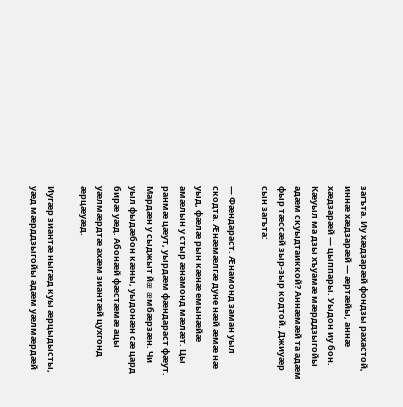загъта. Иу хæдзарæй фондзы рахастой, иннæ хæдзарæй — æртæйы, аннæ хæдзарæй — цыппары. Уыдон иу бон. Кæуыл ма дзы хъуамæ мæрддзыгойы адæм скуыдтаиккой? Аннæмæй та адæм фыр тæссæй зыр-зыр кодтой. Джиуæр сын загъта:

— Фæндараст. Æнамонд заман уыл скодта. Æнæмæлгæ дуне нæй æмæ нæ уыд, фæлæ рын кæнæ емынæйæ амæлын у стыр æнамонд мæлæт. Цы ранмæ цæут, уырдæм фæндараст фæут. Мардæн у сыджыт йæ æмбæрзæн. Чи уыл фыдæбон кæны, уыдонæн сæ цард бирæ уæд. Абонæй фæстæмæ ацы уæлмæрдтæ ахæм зиантæй цухгонд æрцæуæд.

Иугæр зиантæ ныгæд куы æрцыдысты, уæд мæрддзыгойы адæм уæлмæрдæй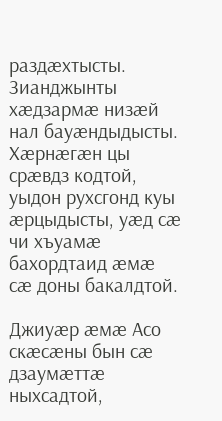раздæхтысты. Зианджынты хæдзармæ низæй нал бауæндыдысты. Хæрнæгæн цы срæвдз кодтой, уыдон рухсгонд куы æрцыдысты, уæд сæ чи хъуамæ бахордтаид æмæ сæ доны бакалдтой.

Джиуæр æмæ Асо скæсæны бын сæ дзаумæттæ ныхсадтой,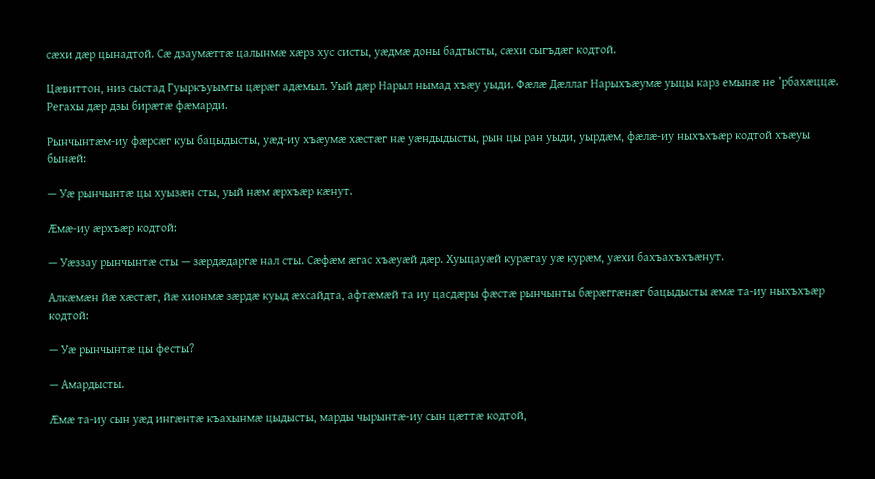сæхи дæр цынадтой. Сæ дзаумæттæ цалынмæ хæрз хус систы, уæдмæ доны бадтысты, сæхи сыгъдæг кодтой.

Цæвиттон, низ сыстад Гуыркъуымты цæрæг адæмыл. Уый дæр Нарыл нымад хъæу уыди. Фæлæ Дæллаг Нарыхъæумæ уыцы карз емынæ не ’рбахæццæ. Регахы дæр дзы бирæтæ фæмарди.

Рынчынтæм-иу фæрсæг куы бацыдысты, уæд-иу хъæумæ хæстæг нæ уæндыдысты, рын цы ран уыди, уырдæм, фæлæ-иу ныхъхъæр кодтой хъæуы бынæй:

— Уæ рынчынтæ цы хуызæн сты, уый нæм æрхъæр кæнут.

Æмæ-иу æрхъæр кодтой:

— Уæззау рынчынтæ сты — зæрдæдаргæ нал сты. Сæфæм æгас хъæуæй дæр. Хуыцауæй курæгау уæ курæм, уæхи бахъахъхъæнут.

Алкæмæн йæ хæстæг, йæ хионмæ зæрдæ куыд æхсайдта, афтæмæй та иу цасдæры фæстæ рынчынты бæрæггæнæг бацыдысты æмæ та-иу ныхъхъæр кодтой:

— Уæ рынчынтæ цы фесты?

— Амардысты.

Æмæ та-иу сын уæд ингæнтæ къахынмæ цыдысты, марды чырынтæ-иу сын цæттæ кодтой,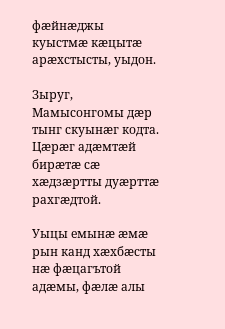фæйнæджы куыстмæ кæцытæ арæхстысты, уыдон.

Зыруг, Мамысонгомы дæр тынг скуынæг кодта. Цæрæг адæмтæй бирæтæ сæ хæдзæртты дуæрттæ рахгæдтой.

Уыцы емынæ æмæ рын канд хæхбæсты нæ фæцагътой адæмы, фæлæ алы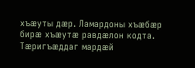хъæуты дæр. Ламардоны хъæбæр бирæ хъæутæ равдæлон кодта. Тæригъæддаг мардæй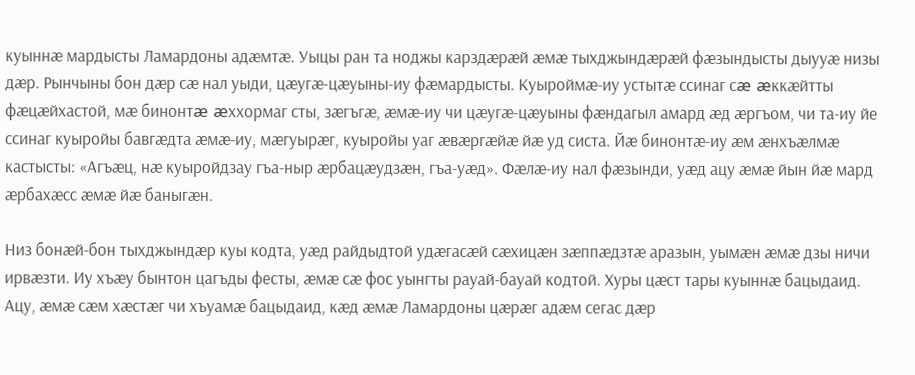куыннæ мардысты Ламардоны адæмтæ. Уыцы ран та ноджы карздæрæй æмæ тыхджындæрæй фæзындысты дыууæ низы дæр. Рынчыны бон дæр сæ нал уыди, цæугæ-цæуыны-иу фæмардысты. Куыроймæ-иу устытæ ссинаг сæ æккæйтты фæцæйхастой, мæ бинонтæ æххормаг сты, зæгъгæ, æмæ-иу чи цæугæ-цæуыны фæндагыл амард æд æргъом, чи та-иу йе ссинаг куыройы бавгæдта æмæ-иу, мæгуырæг, куыройы уаг æвæргæйæ йæ уд систа. Йæ бинонтæ-иу æм æнхъæлмæ кастысты: «Агъæц, нæ куыройдзау гъа-ныр æрбацæудзæн, гъа-уæд». Фæлæ-иу нал фæзынди, уæд ацу æмæ йын йæ мард æрбахæсс æмæ йæ баныгæн.

Низ бонæй-бон тыхджындæр куы кодта, уæд райдыдтой удæгасæй сæхицæн зæппæдзтæ аразын, уымæн æмæ дзы ничи ирвæзти. Иу хъæу бынтон цагъды фесты, æмæ сæ фос уынгты рауай-бауай кодтой. Хуры цæст тары куыннæ бацыдаид. Ацу, æмæ сæм хæстæг чи хъуамæ бацыдаид, кæд æмæ Ламардоны цæрæг адæм сегас дæр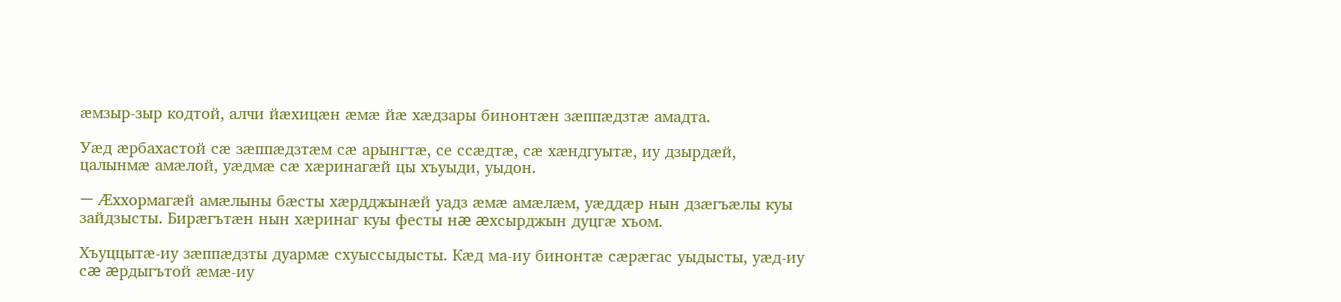æмзыр-зыр кодтой, алчи йæхицæн æмæ йæ хæдзары бинонтæн зæппæдзтæ амадта.

Уæд æрбахастой сæ зæппæдзтæм сæ арынгтæ, се ссæдтæ, сæ хæндгуытæ, иу дзырдæй, цалынмæ амæлой, уæдмæ сæ хæринагæй цы хъуыди, уыдон.

— Æххормагæй амæлыны бæсты хæрдджынæй уадз æмæ амæлæм, уæддæр нын дзæгъæлы куы зайдзысты. Бирæгътæн нын хæринаг куы фесты нæ æхсырджын дуцгæ хъом.

Хъуццытæ-иу зæппæдзты дуармæ схуыссыдысты. Кæд ма-иу бинонтæ сæрæгас уыдысты, уæд-иу сæ æрдыгътой æмæ-иу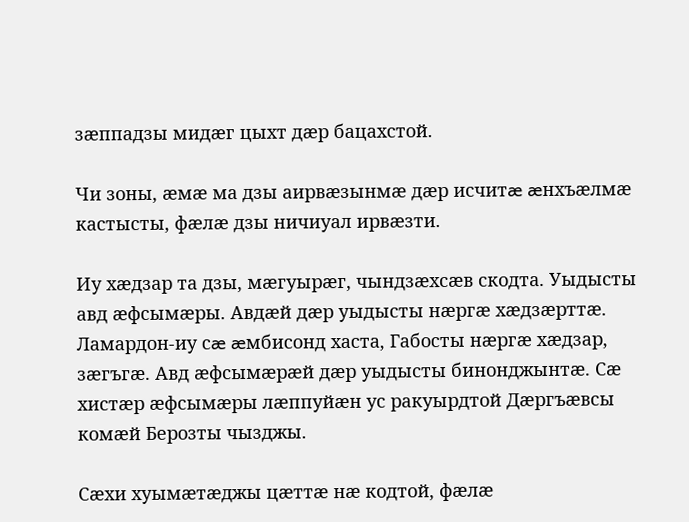зæппадзы мидæг цыхт дæр бацахстой.

Чи зоны, æмæ ма дзы аирвæзынмæ дæр исчитæ æнхъæлмæ кастысты, фæлæ дзы ничиуал ирвæзти.

Иу хæдзар та дзы, мæгуырæг, чындзæхсæв скодта. Уыдысты авд æфсымæры. Авдæй дæр уыдысты нæргæ хæдзæрттæ. Ламардон-иу сæ æмбисонд хаста, Габосты нæргæ хæдзар, зæгъгæ. Авд æфсымæрæй дæр уыдысты бинонджынтæ. Сæ хистæр æфсымæры лæппуйæн ус ракуырдтой Дæргъæвсы комæй Берозты чызджы.

Сæхи хуымæтæджы цæттæ нæ кодтой, фæлæ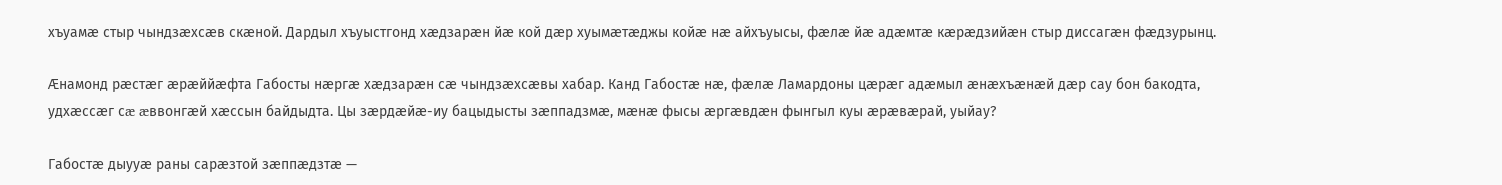хъуамæ стыр чындзæхсæв скæной. Дардыл хъуыстгонд хæдзарæн йæ кой дæр хуымæтæджы койæ нæ айхъуысы, фæлæ йæ адæмтæ кæрæдзийæн стыр диссагæн фæдзурынц.

Æнамонд рæстæг æрæййæфта Габосты нæргæ хæдзарæн сæ чындзæхсæвы хабар. Канд Габостæ нæ, фæлæ Ламардоны цæрæг адæмыл æнæхъæнæй дæр сау бон бакодта, удхæссæг сæ æввонгæй хæссын байдыдта. Цы зæрдæйæ-иу бацыдысты зæппадзмæ, мæнæ фысы æргæвдæн фынгыл куы æрæвæрай, уыйау?

Габостæ дыууæ раны сарæзтой зæппæдзтæ —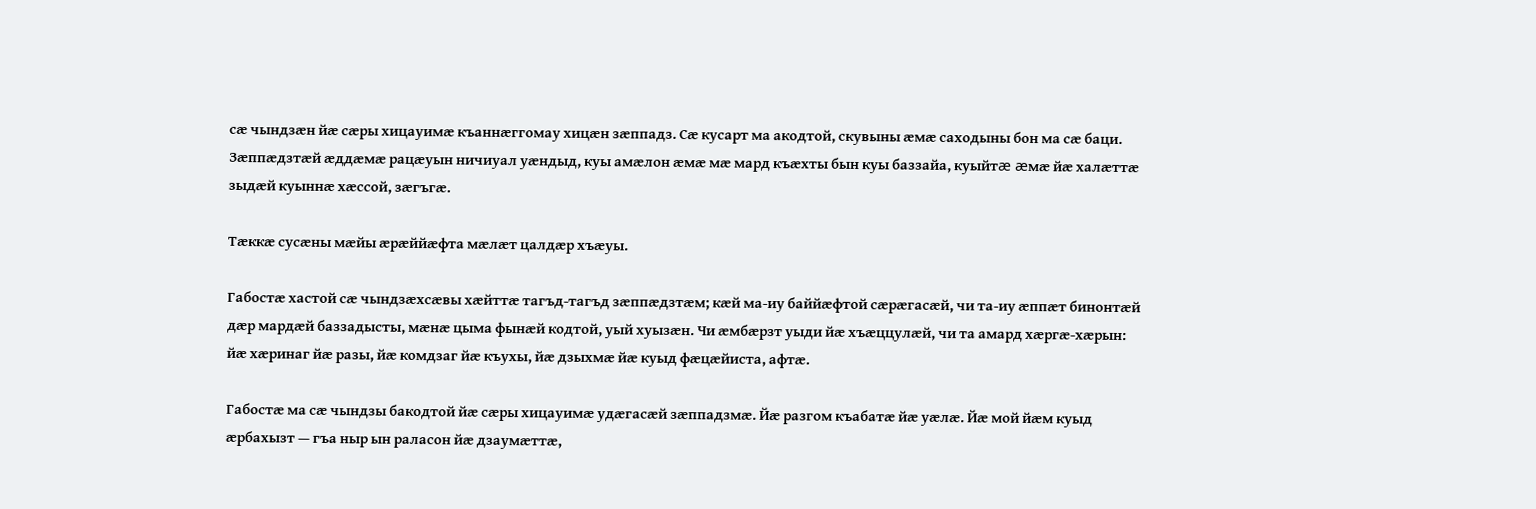сæ чындзæн йæ сæры хицауимæ къаннæггомау хицæн зæппадз. Сæ кусарт ма акодтой, скувыны æмæ саходыны бон ма сæ баци. Зæппæдзтæй æддæмæ рацæуын ничиуал уæндыд, куы амæлон æмæ мæ мард къæхты бын куы баззайа, куыйтæ æмæ йæ халæттæ зыдæй куыннæ хæссой, зæгъгæ.

Тæккæ сусæны мæйы æрæййæфта мæлæт цалдæр хъæуы.

Габостæ хастой сæ чындзæхсæвы хæйттæ тагъд-тагъд зæппæдзтæм; кæй ма-иу баййæфтой сæрæгасæй, чи та-иу æппæт бинонтæй дæр мардæй баззадысты, мæнæ цыма фынæй кодтой, уый хуызæн. Чи æмбæрзт уыди йæ хъæццулæй, чи та амард хæргæ-хæрын: йæ хæринаг йæ разы, йæ комдзаг йæ къухы, йæ дзыхмæ йæ куыд фæцæйиста, афтæ.

Габостæ ма сæ чындзы бакодтой йæ сæры хицауимæ удæгасæй зæппадзмæ. Йæ разгом къабатæ йæ уæлæ. Йæ мой йæм куыд æрбахызт — гъа ныр ын раласон йæ дзаумæттæ,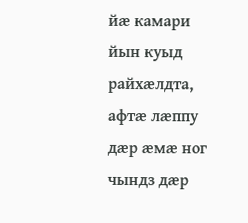йæ камари йын куыд райхæлдта, афтæ лæппу дæр æмæ ног чындз дæр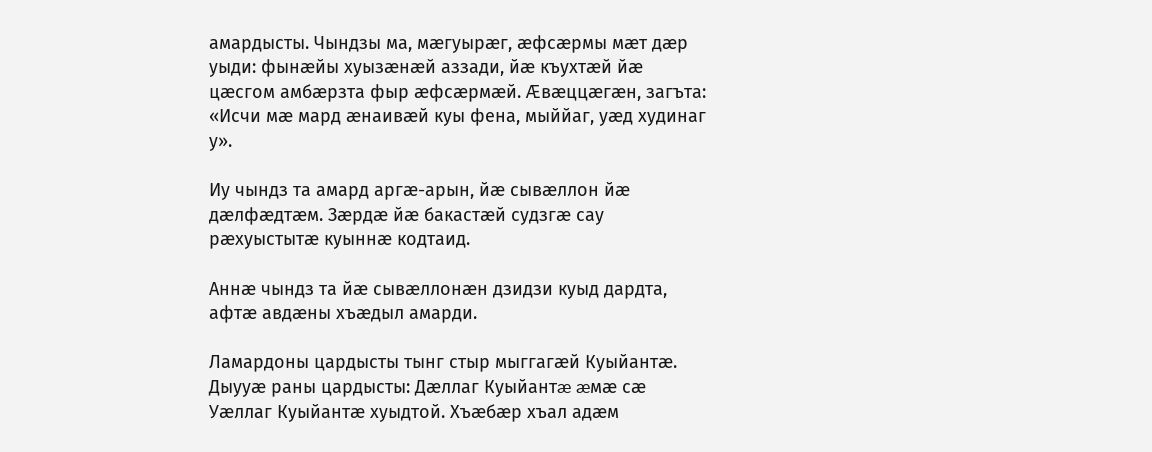амардысты. Чындзы ма, мæгуырæг, æфсæрмы мæт дæр уыди: фынæйы хуызæнæй аззади, йæ къухтæй йæ цæсгом амбæрзта фыр æфсæрмæй. Æвæццæгæн, загъта: «Исчи мæ мард æнаивæй куы фена, мыййаг, уæд худинаг у».

Иу чындз та амард аргæ-арын, йæ сывæллон йæ дæлфæдтæм. Зæрдæ йæ бакастæй судзгæ сау рæхуыстытæ куыннæ кодтаид.

Аннæ чындз та йæ сывæллонæн дзидзи куыд дардта, афтæ авдæны хъæдыл амарди.

Ламардоны цардысты тынг стыр мыггагæй Куыйантæ. Дыууæ раны цардысты: Дæллаг Куыйантæ æмæ сæ Уæллаг Куыйантæ хуыдтой. Хъæбæр хъал адæм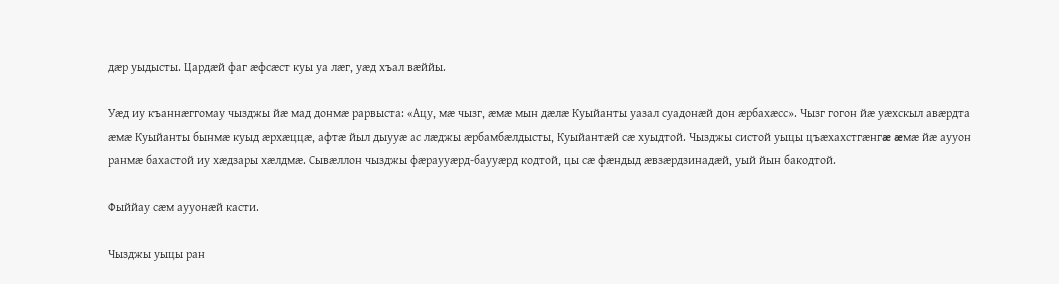дæр уыдысты. Цардæй фаг æфсæст куы уа лæг, уæд хъал вæййы.

Уæд иу къаннæггомау чызджы йæ мад донмæ рарвыста: «Ацу, мæ чызг, æмæ мын дæлæ Куыйанты уазал суадонæй дон æрбахæсс». Чызг гогон йæ уæхскыл авæрдта æмæ Куыйанты бынмæ куыд æрхæццæ, афтæ йыл дыууæ ас лæджы æрбамбæлдысты, Куыйантæй сæ хуыдтой. Чызджы систой уыцы цъæхахстгæнгæ æмæ йæ аууон ранмæ бахастой иу хæдзары хæлдмæ. Сывæллон чызджы фæраууæрд-баууæрд кодтой, цы сæ фæндыд æвзæрдзинадæй, уый йын бакодтой.

Фыййау сæм аууонæй касти.

Чызджы уыцы ран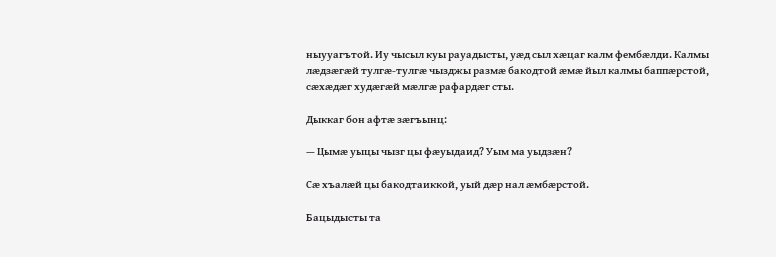ныууагътой. Иу чысыл куы рауадысты, уæд сыл хæцаг калм фембæлди. Калмы лæдзæгæй тулгæ-тулгæ чызджы размæ бакодтой æмæ йыл калмы баппæрстой, сæхæдæг худæгæй мæлгæ рафардæг сты.

Дыккаг бон афтæ зæгъынц:

— Цымæ уыцы чызг цы фæуыдаид? Уым ма уыдзæн?

Сæ хъалæй цы бакодтаиккой, уый дæр нал æмбæрстой.

Бацыдысты та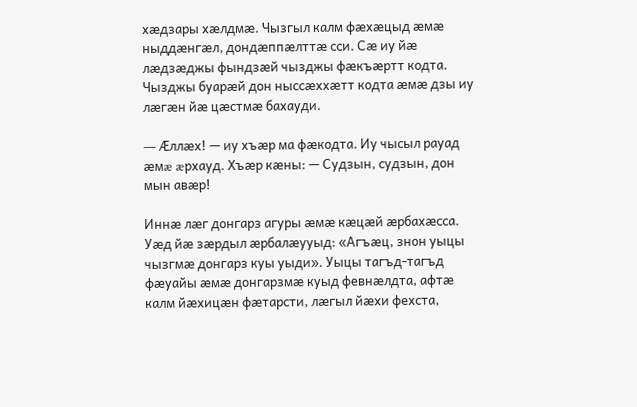хæдзары хæлдмæ. Чызгыл калм фæхæцыд æмæ ныддæнгæл, дондæппæлттæ сси. Сæ иу йæ лæдзæджы фындзæй чызджы фæкъæртт кодта. Чызджы буарæй дон ныссæххæтт кодта æмæ дзы иу лæгæн йæ цæстмæ бахауди.

— Æллæх! — иу хъæр ма фæкодта. Иу чысыл рауад æмæ æрхауд. Хъæр кæны: — Судзын, судзын, дон мын авæр!

Иннæ лæг донгарз агуры æмæ кæцæй æрбахæсса. Уæд йæ зæрдыл æрбалæууыд: «Агъæц, знон уыцы чызгмæ донгарз куы уыди». Уыцы тагъд-тагъд фæуайы æмæ донгарзмæ куыд февнæлдта, афтæ калм йæхицæн фæтарсти, лæгыл йæхи фехста,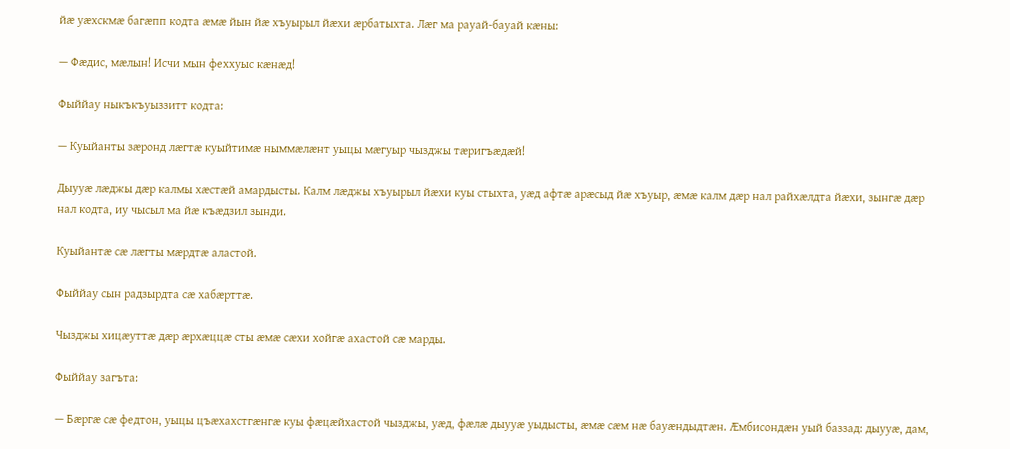йæ уæхскмæ багæпп кодта æмæ йын йæ хъуырыл йæхи æрбатыхта. Лæг ма рауай-бауай кæны:

— Фæдис, мæлын! Исчи мын феххуыс кæнæд!

Фыййау ныкъкъуыззитт кодта:

— Куыйанты зæронд лæгтæ куыйтимæ ныммæлæнт уыцы мæгуыр чызджы тæригъæдæй!

Дыууæ лæджы дæр калмы хæстæй амардысты. Калм лæджы хъуырыл йæхи куы стыхта, уæд афтæ арæсыд йæ хъуыр, æмæ калм дæр нал райхæлдта йæхи, зынгæ дæр нал кодта, иу чысыл ма йæ къæдзил зынди.

Куыйантæ сæ лæгты мæрдтæ аластой.

Фыййау сын радзырдта сæ хабæрттæ.

Чызджы хицæуттæ дæр æрхæццæ сты æмæ сæхи хойгæ ахастой сæ марды.

Фыййау загъта:

— Бæргæ сæ федтон, уыцы цъæхахстгæнгæ куы фæцæйхастой чызджы, уæд, фæлæ дыууæ уыдысты, æмæ сæм нæ бауæндыдтæн. Æмбисондæн уый баззад: дыууæ, дам,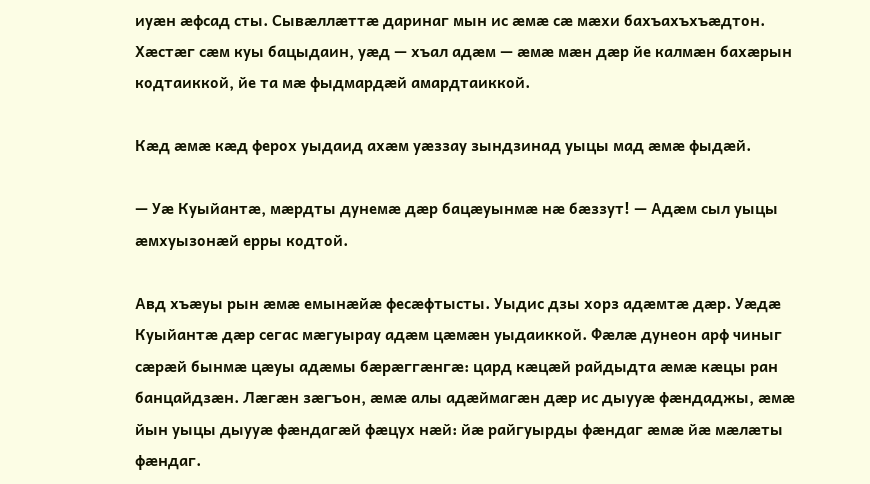иуæн æфсад сты. Сывæллæттæ даринаг мын ис æмæ сæ мæхи бахъахъхъæдтон. Хæстæг сæм куы бацыдаин, уæд — хъал адæм — æмæ мæн дæр йе калмæн бахæрын кодтаиккой, йе та мæ фыдмардæй амардтаиккой.

Кæд æмæ кæд ферох уыдаид ахæм уæззау зындзинад уыцы мад æмæ фыдæй.

— Уæ Куыйантæ, мæрдты дунемæ дæр бацæуынмæ нæ бæззут! — Адæм сыл уыцы æмхуызонæй ерры кодтой.

Авд хъæуы рын æмæ емынæйæ фесæфтысты. Уыдис дзы хорз адæмтæ дæр. Уæдæ Куыйантæ дæр сегас мæгуырау адæм цæмæн уыдаиккой. Фæлæ дунеон арф чиныг сæрæй бынмæ цæуы адæмы бæрæггæнгæ: цард кæцæй райдыдта æмæ кæцы ран банцайдзæн. Лæгæн зæгъон, æмæ алы адæймагæн дæр ис дыууæ фæндаджы, æмæ йын уыцы дыууæ фæндагæй фæцух нæй: йæ райгуырды фæндаг æмæ йæ мæлæты фæндаг.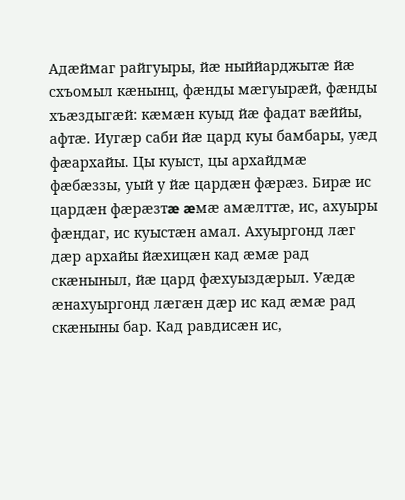Адæймаг райгуыры, йæ ныййарджытæ йæ схъомыл кæнынц, фæнды мæгуырæй, фæнды хъæздыгæй: кæмæн куыд йæ фадат вæййы, афтæ. Иугæр саби йæ цард куы бамбары, уæд фæархайы. Цы куыст, цы архайдмæ фæбæззы, уый у йæ цардæн фæрæз. Бирæ ис цардæн фæрæзтæ æмæ амæлттæ, ис, ахуыры фæндаг, ис куыстæн амал. Ахуыргонд лæг дæр архайы йæхицæн кад æмæ рад скæныныл, йæ цард фæхуыздæрыл. Уæдæ æнахуыргонд лæгæн дæр ис кад æмæ рад скæныны бар. Кад равдисæн ис,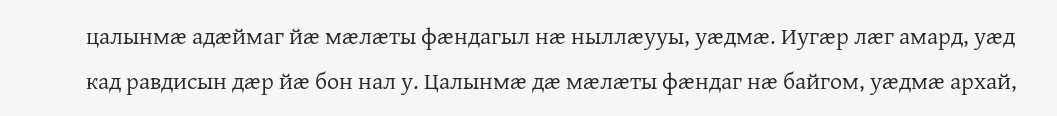цалынмæ адæймаг йæ мæлæты фæндагыл нæ ныллæууы, уæдмæ. Иугæр лæг амард, уæд кад равдисын дæр йæ бон нал у. Цалынмæ дæ мæлæты фæндаг нæ байгом, уæдмæ архай,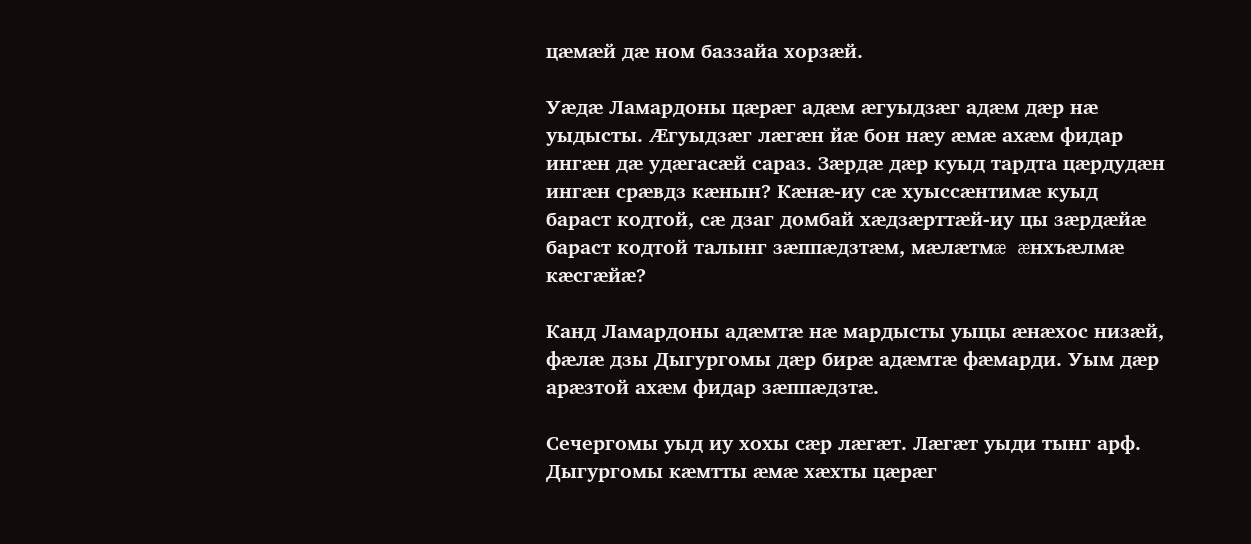цæмæй дæ ном баззайа хорзæй.

Уæдæ Ламардоны цæрæг адæм æгуыдзæг адæм дæр нæ уыдысты. Æгуыдзæг лæгæн йæ бон нæу æмæ ахæм фидар ингæн дæ удæгасæй сараз. Зæрдæ дæр куыд тардта цæрдудæн ингæн срæвдз кæнын? Кæнæ-иу сæ хуыссæнтимæ куыд бараст кодтой, сæ дзаг домбай хæдзæрттæй-иу цы зæрдæйæ бараст кодтой талынг зæппæдзтæм, мæлæтмæ æнхъæлмæ кæсгæйæ?

Канд Ламардоны адæмтæ нæ мардысты уыцы æнæхос низæй, фæлæ дзы Дыгургомы дæр бирæ адæмтæ фæмарди. Уым дæр арæзтой ахæм фидар зæппæдзтæ.

Сечергомы уыд иу хохы сæр лæгæт. Лæгæт уыди тынг арф. Дыгургомы кæмтты æмæ хæхты цæрæг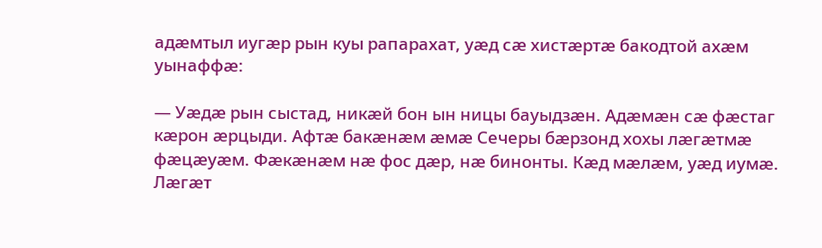адæмтыл иугæр рын куы рапарахат, уæд сæ хистæртæ бакодтой ахæм уынаффæ:

— Уæдæ рын сыстад, никæй бон ын ницы бауыдзæн. Адæмæн сæ фæстаг кæрон æрцыди. Афтæ бакæнæм æмæ Сечеры бæрзонд хохы лæгæтмæ фæцæуæм. Фæкæнæм нæ фос дæр, нæ бинонты. Кæд мæлæм, уæд иумæ. Лæгæт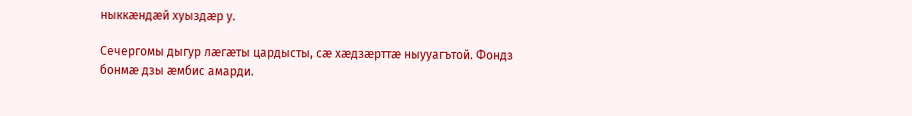ныккæндæй хуыздæр у.

Сечергомы дыгур лæгæты цардысты, сæ хæдзæрттæ ныууагътой. Фондз бонмæ дзы æмбис амарди.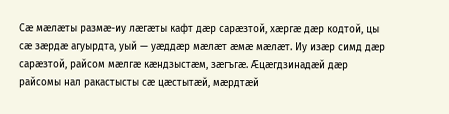Сæ мæлæты размæ-иу лæгæты кафт дæр сарæзтой, хæргæ дæр кодтой, цы сæ зæрдæ агуырдта, уый — уæддæр мæлæт æмæ мæлæт. Иу изæр симд дæр сарæзтой, райсом мæлгæ кæндзыстæм, зæгъгæ. Æцæгдзинадæй дæр райсомы нал ракастысты сæ цæстытæй, мæрдтæй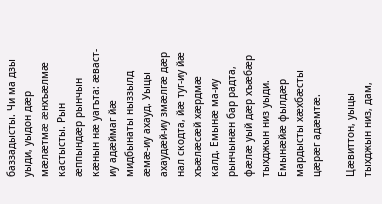баззадысты. Чи ма дзы уыди, уыдон дæр мæлæтмæ æнхъæлмæ кастысты. Рын æппындæр рынчын кæнын нæ уагъта: æваст-иу адæймаг йæ мидбынаты ныззылд æмæ-иу ахауд. Уыцы ахаудæй-иу змæлгæ дæр нал скодта, йæ туг-иу йæ хъæлæсæй хæрдмæ калд. Емынæ ма-иу рынчынæн бар радта, фæлæ уый дæр хъæбæр тыхджын низ уыди. Емынæйæ фылдæр мардысты хæхбæсты цæрæг адæмтæ.

Цæвиттон, уыцы тыхджын низ, дам,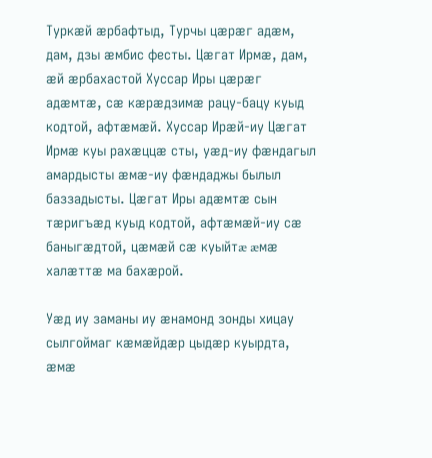Туркæй æрбафтыд, Турчы цæрæг адæм, дам, дзы æмбис фесты. Цæгат Ирмæ, дам, æй æрбахастой Хуссар Иры цæрæг адæмтæ, сæ кæрæдзимæ рацу-бацу куыд кодтой, афтæмæй. Хуссар Ирæй-иу Цæгат Ирмæ куы рахæццæ сты, уæд-иу фæндагыл амардысты æмæ-иу фæндаджы былыл баззадысты. Цæгат Иры адæмтæ сын тæригъæд куыд кодтой, афтæмæй-иу сæ баныгæдтой, цæмæй сæ куыйтæ æмæ халæттæ ма бахæрой.

Уæд иу заманы иу æнамонд зонды хицау сылгоймаг кæмæйдæр цыдæр куырдта, æмæ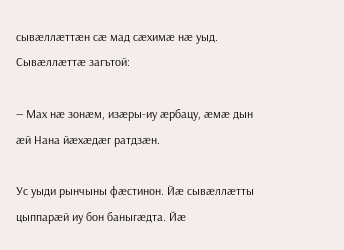сывæллæттæн сæ мад сæхимæ нæ уыд. Сывæллæттæ загътой:

— Мах нæ зонæм, изæры-иу æрбацу, æмæ дын æй Нана йæхæдæг ратдзæн.

Ус уыди рынчыны фæстинон. Йæ сывæллæтты цыппарæй иу бон баныгæдта. Йæ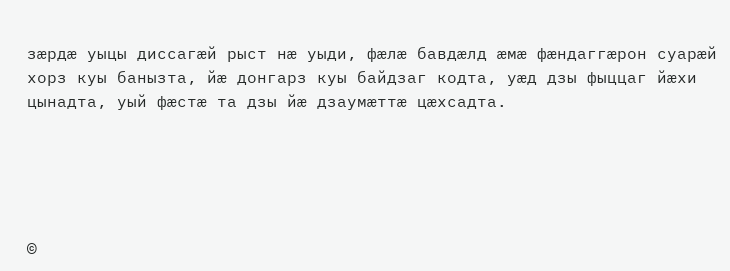зæрдæ уыцы диссагæй рыст нæ уыди, фæлæ бавдæлд æмæ фæндаггæрон суарæй хорз куы банызта, йæ донгарз куы байдзаг кодта, уæд дзы фыццаг йæхи цынадта, уый фæстæ та дзы йæ дзаумæттæ цæхсадта.





©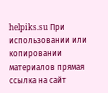helpiks.su При использовании или копировании материалов прямая ссылка на сайт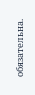обязательна.